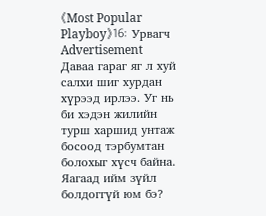《Most Popular Playboy》16: Урвагч
Advertisement
Даваа гараг яг л хуй салхи шиг хурдан хүрээд ирлээ. Уг нь би хэдэн жилийн турш харшид унтаж босоод тэрбумтан болохыг хүсч байна.
Яагаад ийм зүйл болдоггүй юм бэ?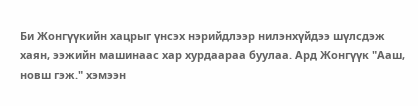Би Жонгүүкийн хацрыг үнсэх нэрийдлээр нилэнхүйдээ шүлсдэж хаян, ээжийн машинаас хар хурдаараа буулаа. Ард Жонгүүк "Ааш, новш гэж." хэмээн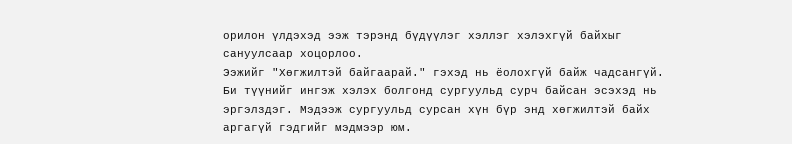орилон үлдэхэд ээж тэрэнд бүдүүлэг хэллэг хэлэхгүй байхыг сануулсаар хоцорлоо.
Ээжийг "Хөгжилтэй байгаарай." гэхэд нь ёолохгүй байж чадсангүй. Би түүнийг ингэж хэлэх болгонд сургуульд сурч байсан эсэхэд нь эргэлздэг. Мэдээж сургуульд сурсан хүн бүр энд хөгжилтэй байх аргагүй гэдгийг мэдмээр юм.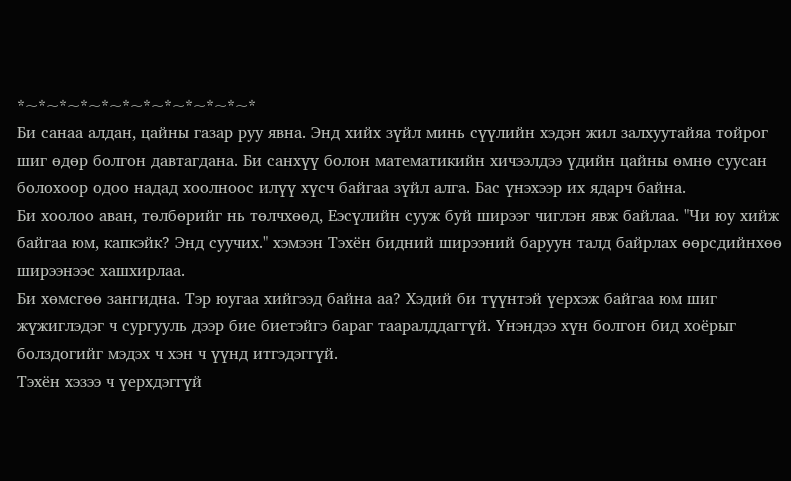*~*~*~*~*~*~*~*~*~*~*~*
Би санаа алдан, цайны газар руу явна. Энд хийх зүйл минь сүүлийн хэдэн жил залхуутайяа тойрог шиг өдөр болгон давтагдана. Би санхүү болон математикийн хичээлдээ үдийн цайны өмнө суусан болохоор одоо надад хоолноос илүү хүсч байгаа зүйл алга. Бас үнэхээр их ядарч байна.
Би хоолоо аван, төлбөрийг нь төлчхөөд, Еэсүлийн сууж буй ширээг чиглэн явж байлаа. "Чи юу хийж байгаа юм, капкэйк? Энд суучих." хэмээн Тэхён бидний ширээний баруун талд байрлах өөрсдийнхөө ширээнээс хашхирлаа.
Би хөмсгөө зангидна. Тэр юугаа хийгээд байна аа? Хэдий би түүнтэй үерхэж байгаа юм шиг жүжиглэдэг ч сургууль дээр бие биетэйгэ бараг тааралддаггүй. Үнэндээ хүн болгон бид хоёрыг болздогийг мэдэх ч хэн ч үүнд итгэдэггүй.
Тэхён хэзээ ч үерхдэггүй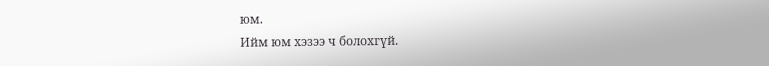юм.
Ийм юм хэзээ ч болохгүй.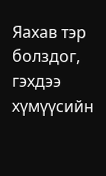Яахав тэр болздог, гэхдээ хүмүүсийн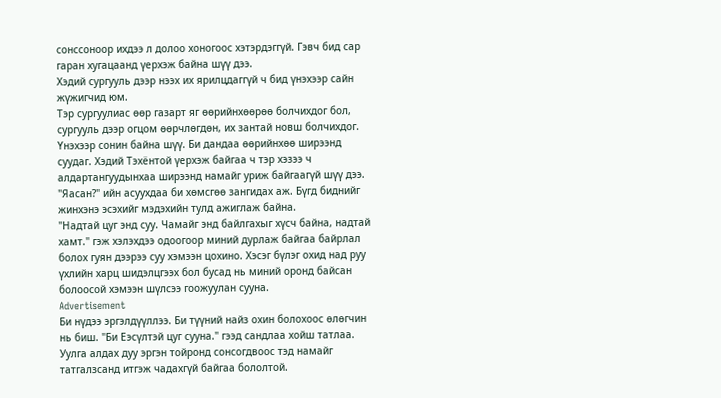сонссоноор ихдээ л долоо хоногоос хэтэрдэггүй. Гэвч бид сар гаран хугацаанд үерхэж байна шүү дээ.
Хэдий сургууль дээр нээх их ярилцдаггүй ч бид үнэхээр сайн жүжигчид юм.
Тэр сургуулиас өөр газарт яг өөрийнхөөрөө болчихдог бол, сургууль дээр огцом өөрчлөгдөн, их зантай новш болчихдог.
Үнэхээр сонин байна шүү. Би дандаа өөрийнхөө ширээнд суудаг. Хэдий Тэхёнтой үерхэж байгаа ч тэр хэзээ ч алдартангуудынхаа ширээнд намайг уриж байгаагүй шүү дээ.
"Яасан?" ийн асуухдаа би хөмсгөө зангидах аж. Бүгд биднийг жинхэнэ эсэхийг мэдэхийн тулд ажиглаж байна.
"Надтай цуг энд суу. Чамайг энд байлгахыг хүсч байна, надтай хамт." гэж хэлэхдээ одоогоор миний дурлаж байгаа байрлал болох гуян дээрээ суу хэмээн цохино. Хэсэг бүлэг охид над руу үхлийн харц шидэлцгээх бол бусад нь миний оронд байсан болоосой хэмээн шүлсээ гоожуулан сууна.
Advertisement
Би нүдээ эргэлдүүллээ. Би түүний найз охин болохоос өлөгчин нь биш. "Би Еэсүлтэй цуг сууна." гээд сандлаа хойш татлаа. Уулга алдах дуу эргэн тойронд сонсогдвоос тэд намайг татгалзсанд итгэж чадахгүй байгаа бололтой.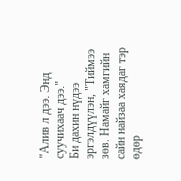"Алив л дээ. Энд суучихаач дээ."
Би дахин нүдээ эргэлдүүлэн, "Тиймээ зөв. Намайг хамгийн сайн найзаа хаядаг тэр өдөр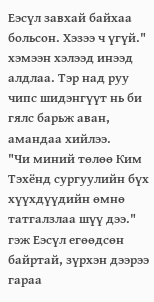Еэсүл завхай байхаа больсон. Хэзээ ч үгүй." хэмээн хэлээд инээд алдлаа. Тэр над руу чипс шидэнгүүт нь би гялс барьж аван, амандаа хийлээ.
"Чи миний төлөө Ким Тэхёнд сургуулийн бүх хүүхдүүдийн өмнө татгалзлаа шүү дээ." гэж Еэсүл егөөдсөн байртай, зүрхэн дээрээ гараа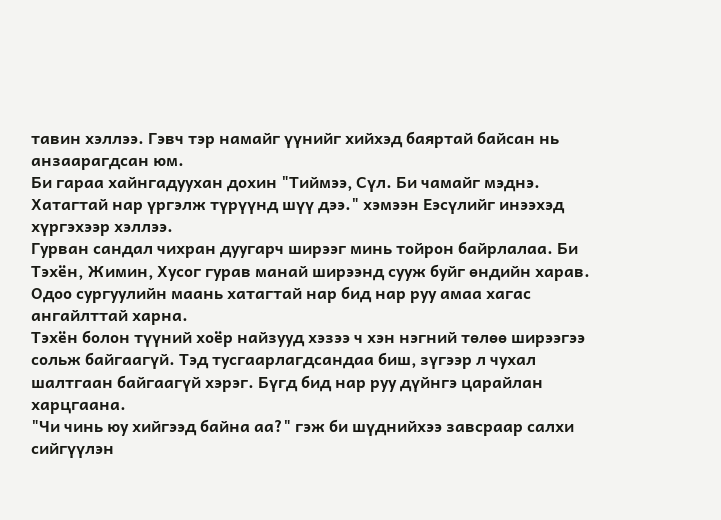тавин хэллээ. Гэвч тэр намайг үүнийг хийхэд баяртай байсан нь анзаарагдсан юм.
Би гараа хайнгадуухан дохин "Тиймээ, Сүл. Би чамайг мэднэ. Хатагтай нар үргэлж түрүүнд шүү дээ." хэмээн Еэсүлийг инээхэд хүргэхээр хэллээ.
Гурван сандал чихран дуугарч ширээг минь тойрон байрлалаа. Би Тэхён, Жимин, Хусог гурав манай ширээнд сууж буйг өндийн харав. Одоо сургуулийн маань хатагтай нар бид нар руу амаа хагас ангайлттай харна.
Тэхён болон түүний хоёр найзууд хэзээ ч хэн нэгний төлөө ширээгээ сольж байгаагүй. Тэд тусгаарлагдсандаа биш, зүгээр л чухал шалтгаан байгаагүй хэрэг. Бүгд бид нар руу дүйнгэ царайлан харцгаана.
"Чи чинь юу хийгээд байна аа?" гэж би шүднийхээ завсраар салхи сийгүүлэн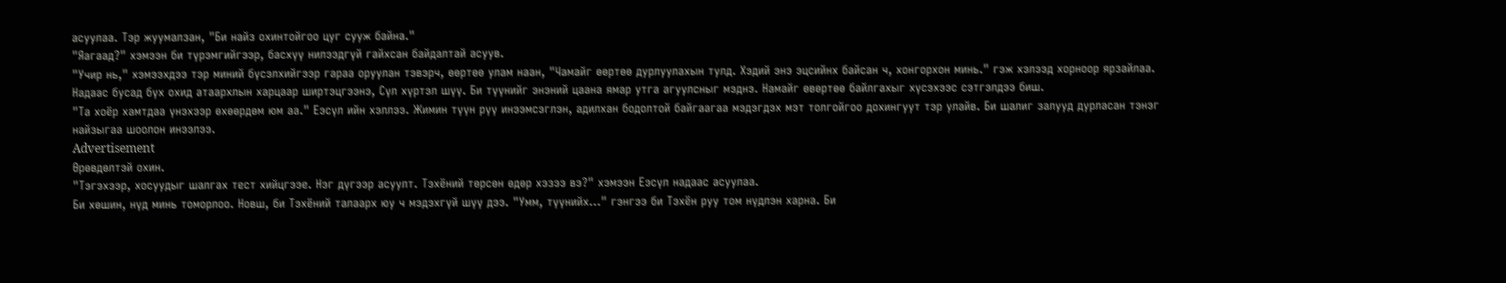асуулаа. Тэр жуумалзан, "Би найз охинтойгоо цуг сууж байна."
"Яагаад?" хэмээн би түрэмгийгээр, басхүү нилээдгүй гайхсан байдалтай асуув.
"Учир нь," хэмээхдээ тэр миний бүсэлхийгээр гараа оруулан тэвэрч, өөртөө улам наан, "Чамайг өөртөө дурлуулахын тулд. Хэдий энэ эцсийнх байсан ч, хонгорхон минь." гэж хэлээд хорноор ярзайлаа.
Надаас бусад бүх охид атаархлын харцаар ширтэцгээнэ, Сүл хүртэл шүү. Би түүнийг энэний цаана ямар утга агуулсныг мэднэ. Намайг өвөртөө байлгахыг хүсэхээс сэтгэлдээ биш.
"Та хоёр хамтдаа үнэхээр өхөөрдөм юм аа." Еэсүл ийн хэллээ. Жимин түүн рүү инээмсэглэн, адилхан бодолтой байгаагаа мэдэгдэх мэт толгойгоо дохингуут тэр улайв. Би шалиг залууд дурласан тэнэг найзыгаа шоолон инээлээ.
Advertisement
Өрөвдөлтэй охин.
"Тэгэхээр, хосуудыг шалгах тест хийцгээе. Нэг дүгээр асуулт. Тэхёний төрсөн өдөр хэзээ вэ?" хэмээн Еэсүл надаас асуулаа.
Би хөшин, нүд минь томорлоо. Новш, би Тэхёний талаарх юу ч мэдэхгүй шүү дээ. "Умм, түүнийх..." гэнгээ би Тэхён руу том нүдлэн харна. Би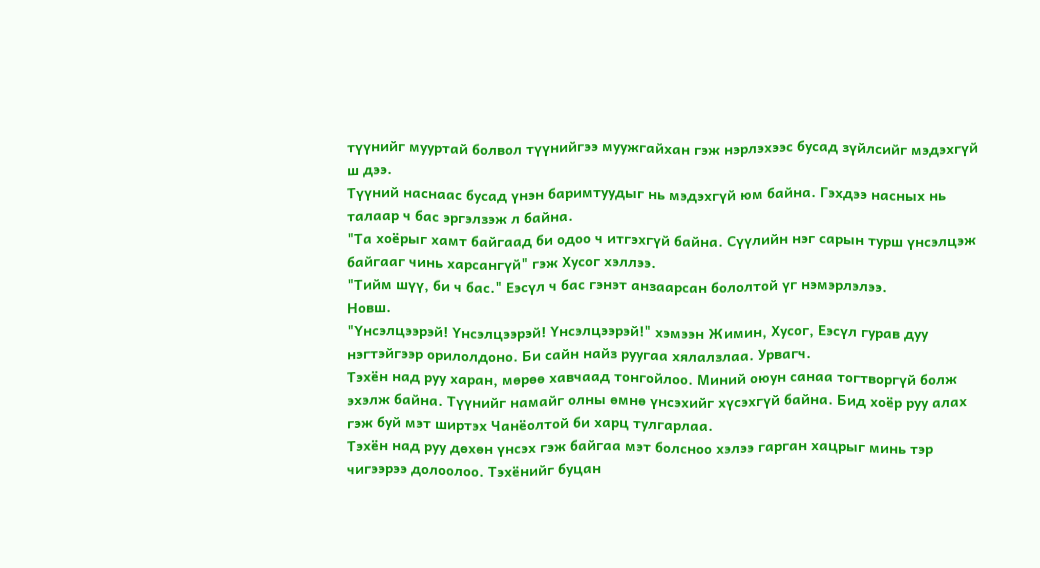түүнийг мууртай болвол түүнийгээ муужгайхан гэж нэрлэхээс бусад зүйлсийг мэдэхгүй ш дээ.
Түүний наснаас бусад үнэн баримтуудыг нь мэдэхгүй юм байна. Гэхдээ насных нь талаар ч бас эргэлзэж л байна.
"Та хоёрыг хамт байгаад би одоо ч итгэхгүй байна. Сүүлийн нэг сарын турш үнсэлцэж байгааг чинь харсангүй" гэж Хусог хэллээ.
"Тийм шүү, би ч бас." Еэсүл ч бас гэнэт анзаарсан бололтой үг нэмэрлэлээ.
Новш.
"Үнсэлцээрэй! Үнсэлцээрэй! Үнсэлцээрэй!" хэмээн Жимин, Хусог, Еэсүл гурав дуу нэгтэйгээр орилолдоно. Би сайн найз руугаа хялалзлаа. Урвагч.
Тэхён над руу харан, мөрөө хавчаад тонгойлоо. Миний оюун санаа тогтворгүй болж эхэлж байна. Түүнийг намайг олны өмнө үнсэхийг хүсэхгүй байна. Бид хоёр руу алах гэж буй мэт ширтэх Чанёолтой би харц тулгарлаа.
Тэхён над руу дөхөн үнсэх гэж байгаа мэт болсноо хэлээ гарган хацрыг минь тэр чигээрээ долоолоо. Тэхёнийг буцан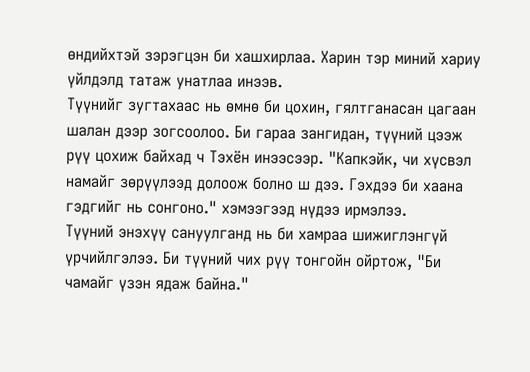өндийхтэй зэрэгцэн би хашхирлаа. Харин тэр миний хариу үйлдэлд татаж унатлаа инээв.
Түүнийг зугтахаас нь өмнө би цохин, гялтганасан цагаан шалан дээр зогсоолоо. Би гараа зангидан, түүний цээж рүү цохиж байхад ч Тэхён инээсээр. "Капкэйк, чи хүсвэл намайг зөрүүлээд долоож болно ш дээ. Гэхдээ би хаана гэдгийг нь сонгоно." хэмээгээд нүдээ ирмэлээ.
Түүний энэхүү сануулганд нь би хамраа шижиглэнгүй үрчийлгэлээ. Би түүний чих рүү тонгойн ойртож, "Би чамайг үзэн ядаж байна."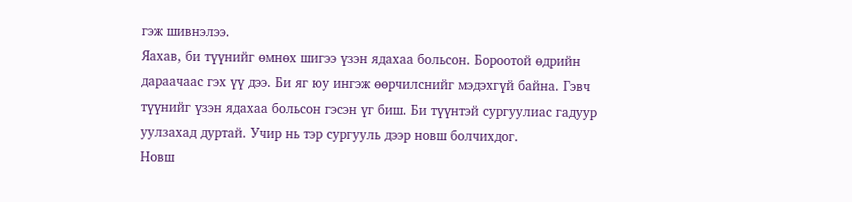гэж шивнэлээ.
Яахав, би түүнийг өмнөх шигээ үзэн ядахаа больсон. Бороотой өдрийн дараачаас гэх үү дээ. Би яг юу ингэж өөрчилснийг мэдэхгүй байна. Гэвч түүнийг үзэн ядахаа больсон гэсэн үг биш. Би түүнтэй сургуулиас гадуур уулзахад дуртай. Учир нь тэр сургууль дээр новш болчихдог.
Новш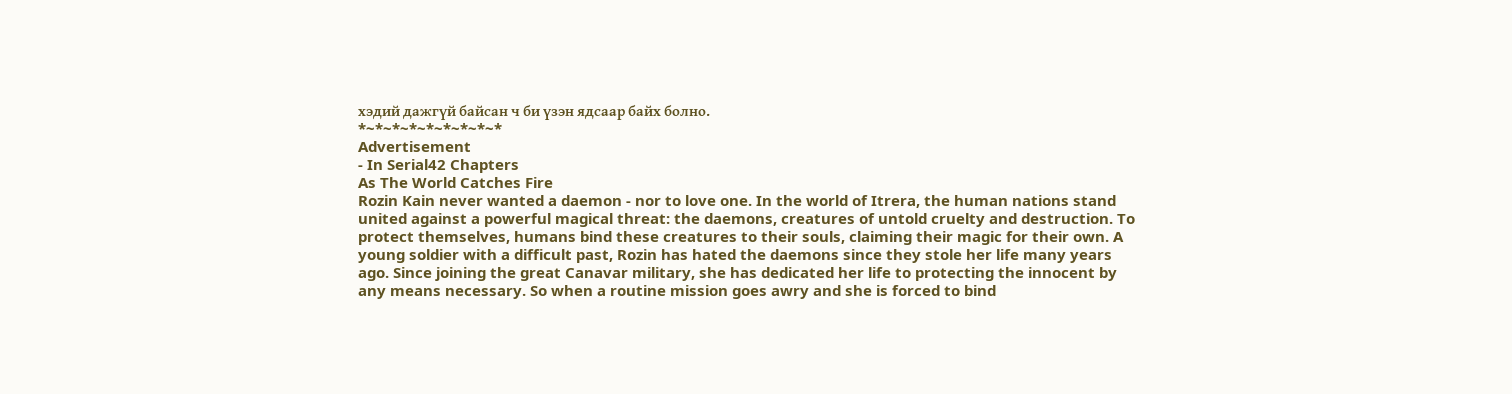хэдий дажгүй байсан ч би үзэн ядсаар байх болно.
*~*~*~*~*~*~*~*~*
Advertisement
- In Serial42 Chapters
As The World Catches Fire
Rozin Kain never wanted a daemon - nor to love one. In the world of Itrera, the human nations stand united against a powerful magical threat: the daemons, creatures of untold cruelty and destruction. To protect themselves, humans bind these creatures to their souls, claiming their magic for their own. A young soldier with a difficult past, Rozin has hated the daemons since they stole her life many years ago. Since joining the great Canavar military, she has dedicated her life to protecting the innocent by any means necessary. So when a routine mission goes awry and she is forced to bind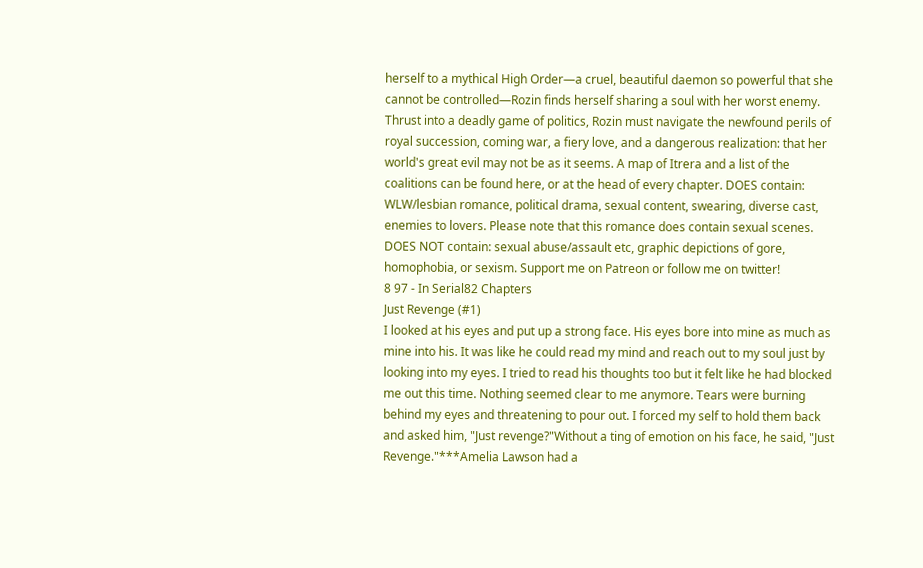herself to a mythical High Order—a cruel, beautiful daemon so powerful that she cannot be controlled—Rozin finds herself sharing a soul with her worst enemy. Thrust into a deadly game of politics, Rozin must navigate the newfound perils of royal succession, coming war, a fiery love, and a dangerous realization: that her world's great evil may not be as it seems. A map of Itrera and a list of the coalitions can be found here, or at the head of every chapter. DOES contain: WLW/lesbian romance, political drama, sexual content, swearing, diverse cast, enemies to lovers. Please note that this romance does contain sexual scenes. DOES NOT contain: sexual abuse/assault etc, graphic depictions of gore, homophobia, or sexism. Support me on Patreon or follow me on twitter!
8 97 - In Serial82 Chapters
Just Revenge (#1)
I looked at his eyes and put up a strong face. His eyes bore into mine as much as mine into his. It was like he could read my mind and reach out to my soul just by looking into my eyes. I tried to read his thoughts too but it felt like he had blocked me out this time. Nothing seemed clear to me anymore. Tears were burning behind my eyes and threatening to pour out. I forced my self to hold them back and asked him, "Just revenge?"Without a ting of emotion on his face, he said, "Just Revenge."***Amelia Lawson had a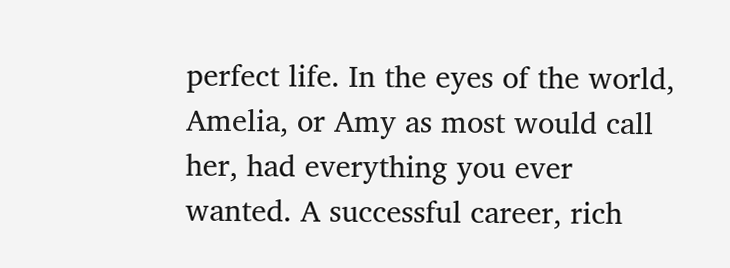perfect life. In the eyes of the world, Amelia, or Amy as most would call her, had everything you ever wanted. A successful career, rich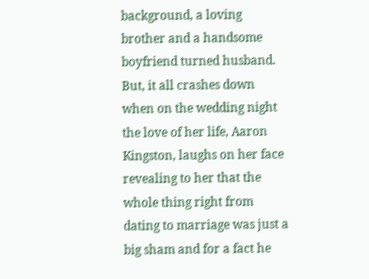background, a loving brother and a handsome boyfriend turned husband. But, it all crashes down when on the wedding night the love of her life, Aaron Kingston, laughs on her face revealing to her that the whole thing right from dating to marriage was just a big sham and for a fact he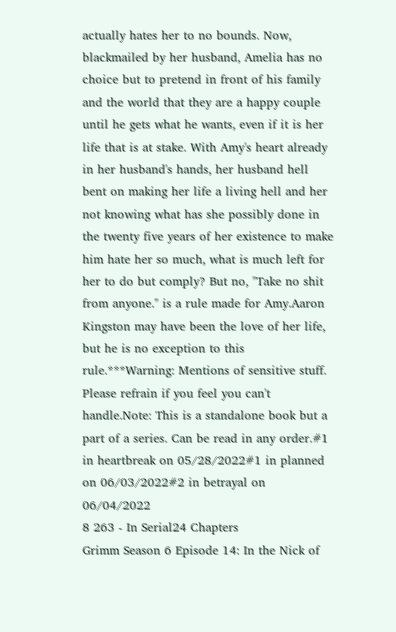actually hates her to no bounds. Now, blackmailed by her husband, Amelia has no choice but to pretend in front of his family and the world that they are a happy couple until he gets what he wants, even if it is her life that is at stake. With Amy's heart already in her husband's hands, her husband hell bent on making her life a living hell and her not knowing what has she possibly done in the twenty five years of her existence to make him hate her so much, what is much left for her to do but comply? But no, "Take no shit from anyone." is a rule made for Amy.Aaron Kingston may have been the love of her life, but he is no exception to this rule.***Warning: Mentions of sensitive stuff. Please refrain if you feel you can't handle.Note: This is a standalone book but a part of a series. Can be read in any order.#1 in heartbreak on 05/28/2022#1 in planned on 06/03/2022#2 in betrayal on 06/04/2022
8 263 - In Serial24 Chapters
Grimm Season 6 Episode 14: In the Nick of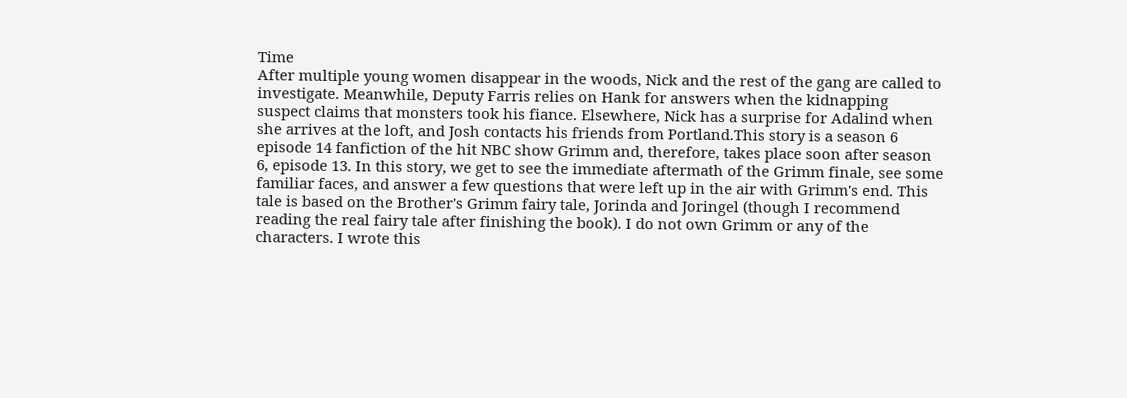Time
After multiple young women disappear in the woods, Nick and the rest of the gang are called to investigate. Meanwhile, Deputy Farris relies on Hank for answers when the kidnapping suspect claims that monsters took his fiance. Elsewhere, Nick has a surprise for Adalind when she arrives at the loft, and Josh contacts his friends from Portland.This story is a season 6 episode 14 fanfiction of the hit NBC show Grimm and, therefore, takes place soon after season 6, episode 13. In this story, we get to see the immediate aftermath of the Grimm finale, see some familiar faces, and answer a few questions that were left up in the air with Grimm's end. This tale is based on the Brother's Grimm fairy tale, Jorinda and Joringel (though I recommend reading the real fairy tale after finishing the book). I do not own Grimm or any of the characters. I wrote this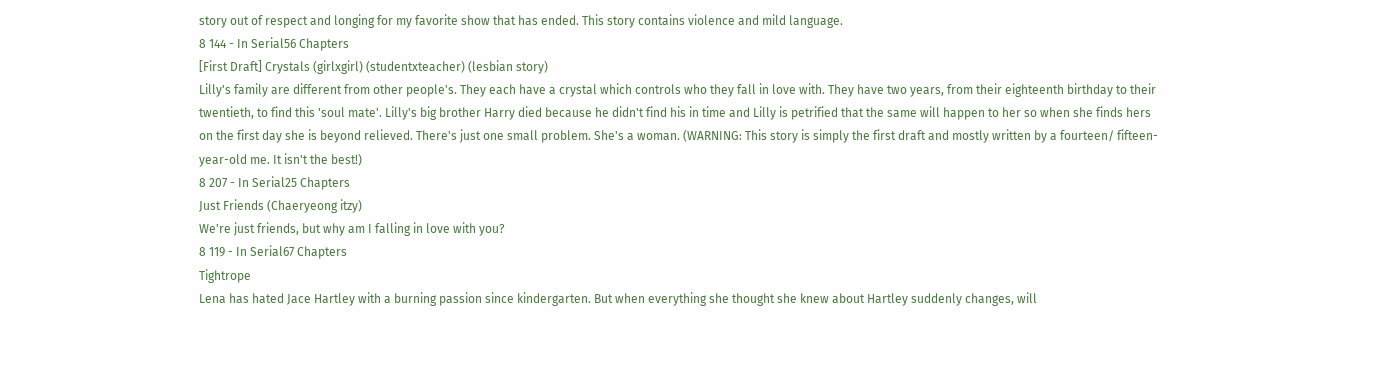story out of respect and longing for my favorite show that has ended. This story contains violence and mild language.
8 144 - In Serial56 Chapters
[First Draft] Crystals (girlxgirl) (studentxteacher) (lesbian story)
Lilly's family are different from other people's. They each have a crystal which controls who they fall in love with. They have two years, from their eighteenth birthday to their twentieth, to find this 'soul mate'. Lilly's big brother Harry died because he didn't find his in time and Lilly is petrified that the same will happen to her so when she finds hers on the first day she is beyond relieved. There's just one small problem. She's a woman. (WARNING: This story is simply the first draft and mostly written by a fourteen/ fifteen-year-old me. It isn't the best!)
8 207 - In Serial25 Chapters
Just Friends (Chaeryeong itzy)
We're just friends, but why am I falling in love with you?
8 119 - In Serial67 Chapters
Tightrope
Lena has hated Jace Hartley with a burning passion since kindergarten. But when everything she thought she knew about Hartley suddenly changes, will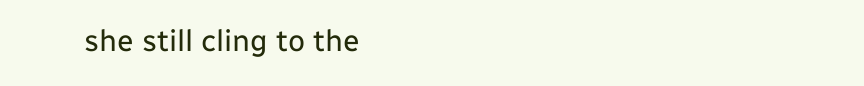she still cling to the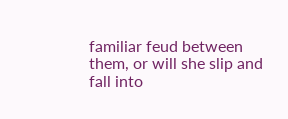familiar feud between them, or will she slip and fall into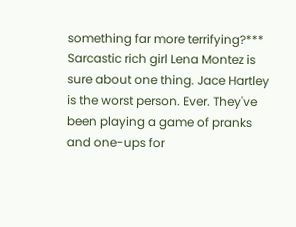something far more terrifying?*** Sarcastic rich girl Lena Montez is sure about one thing. Jace Hartley is the worst person. Ever. They've been playing a game of pranks and one-ups for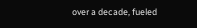over a decade, fueled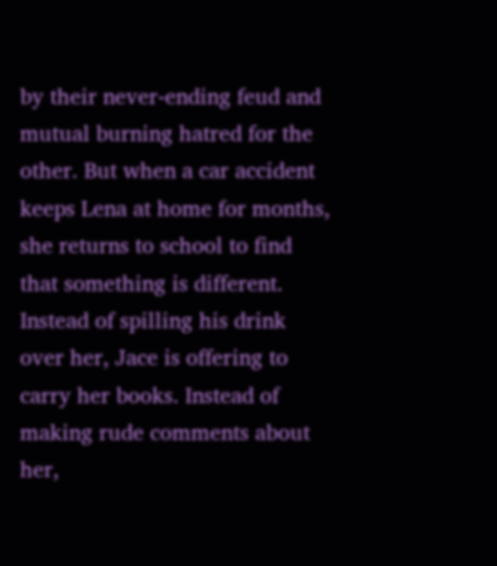by their never-ending feud and mutual burning hatred for the other. But when a car accident keeps Lena at home for months, she returns to school to find that something is different. Instead of spilling his drink over her, Jace is offering to carry her books. Instead of making rude comments about her,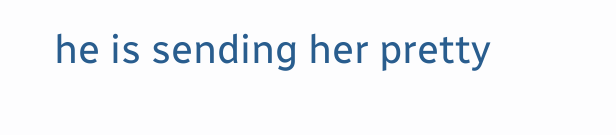he is sending her pretty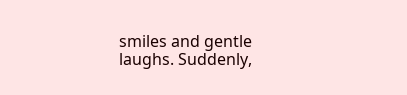smiles and gentle laughs. Suddenly,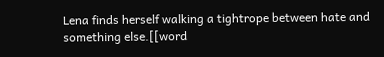Lena finds herself walking a tightrope between hate and something else.[[word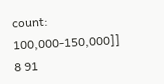count: 100,000-150,000]]
8 91